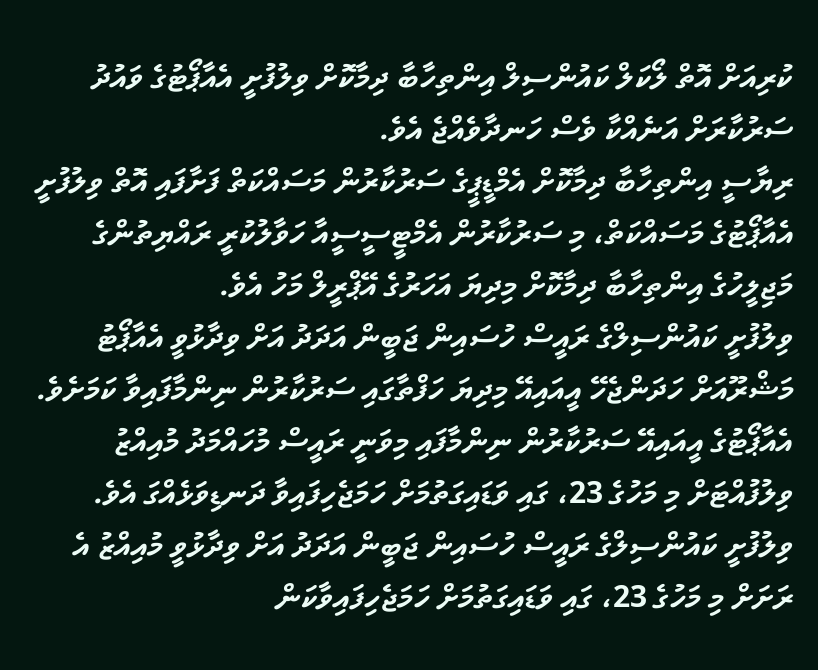ކުރިއަށް އޮތް ލޯކަލް ކައުންސިލް އިންތިހާބާ ދިމާކޮށް ވިލުފުށީ އެއާޕޯޓުގެ ވައުދު ސަރުކާރަށް އަނެއްކާ ވެސް ހަނދާވެއްޖެ އެވެ.
ރިޔާސީ އިންތިހާބާ ދިމާކޮށް އެމްޑީޕީގެ ސަރުކާރުން މަސައްކަތް ފަށާފައި އޮތް ވިލުފުށީ އެއާޕޯޓުގެ މަސައްކަތް، މި ސަރުކާރުން އެމްޓީސީސީއާ ހަވާލުކުރީ ރައްޔިތުންގެ މަޖިލީހުގެ އިންތިހާބާ ދިމާކޮށް މިދިޔަ އަހަރުގެ އޭޕްރީލް މަހު އެވެ.
ވިލުފުށީ ކައުންސިލްގެ ރައީސް ހުސައިން ޖަބީން އަދަދު އަށް ވިދާޅުވީ އެއާޕޯޓު މަޝްރޫއަށް ހަދަންޖެހޭ އީއައިއޭ މިދިޔަ ހަފްތާގައި ސަރުކާރުން ނިންމާފައިވާ ކަމަށެވެ.
އެއާޕޯޓުގެ އީއައިއޭ ސަރުކާރުން ނިންމާފައި މިވަނީ ރައީސް މުހައްމަދު މުއިއްޒު ވިލުފުއްޓަށް މި މަހުގެ 23، ގައި ވަޑައިގަތުމަށް ހަމަޖެހިފައިވާ ދަނޑިވަޅެއްގަ އެވެ.
ވިލުފުށީ ކައުންސިލްގެ ރައީސް ހުސައިން ޖަބީން އަދަދު އަށް ވިދާޅުވީ މުއިއްޒު އެ ރަށަށް މި މަހުގެ 23، ގައި ވަޑައިގަތުމަށް ހަމަޖެހިފައިވާކަން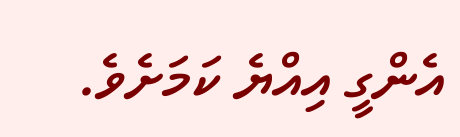އެންގީ އިއްޔެ ކަމަށެވެ.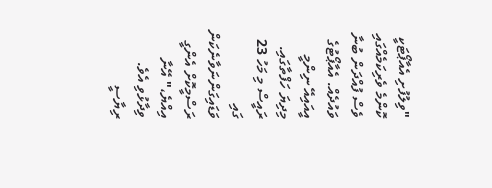"ވިލުފުށި އެއާޕޯޓަކީ ކޮންމެ ވެރިކަމެއްގައި ވެސް ފުއްދަން ބުނާ ވައުދެއް. އެއާޕޯޓުގެ އީއައިއޭ ނިންމީ މިދިޔަ ހަފްތާގައި. ރައީސް މި މަހު 23 ގައި ވަޑައިގަންނަވާނެކަން ރަސްމީކޮށް އެންގީ އިއްޔެ،" އޭނާ ވިދާޅުވި އެވެ.
ރިޔާސީ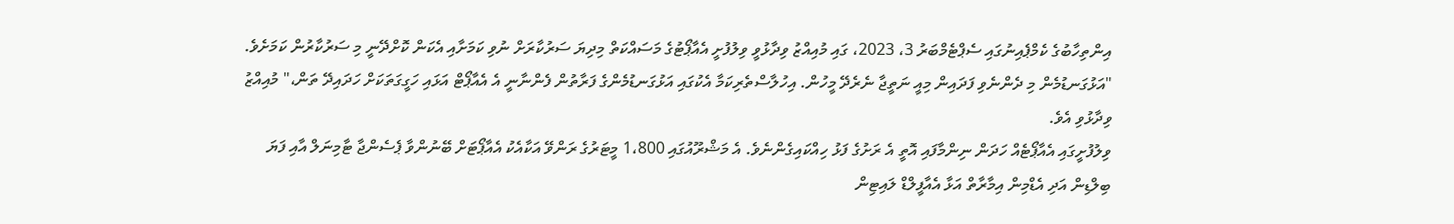އިންތިހާބުގެ ކެމްޕެއިނުގައި ސެޕްޓެމްބަރު 3، 2023، ގައި މުއިއްޒު ވިދާޅުވީ ވިލުފުށީ އެއާޕޯޓުގެ މަސައްކަތް މިދިޔަ ސަރުކާރަށް ނުވި ކަމަށާއި އެކަން ކޮށްދޭނީ މި ސަރުކާރުން ކަމަށެވެ.
"އަޅުގަނޑުމެން މި ދެންނެވި ފަދައިން މިއީ ނަތީޖާ ނެރެދޭ މީހުން. އިހުލާސްތެރިކަމާ އެކުގައި އަޅުގަނޑުމެންގެ ފަރާތުން ފެންނާނީ އެ އެއާޕޯޓް އަޅައި ހަގީގަތަކަށް ހަދައިދޭ ތަން،" މުއިއްޒު ވިދާޅުވި އެވެ.
ވިލުފުށީގައި އެއާޕޯޓެއް ހަދަން ނިންމާފައި އޮތީ އެ ރަށުގެ ފަޅު ހިއްކައިގެންނެވެ. އެ މަޝްރޫއުގައި 1،800 މީޓަރުގެ ރަންވޭ އަކާއެކު އެއާޕޯޓަށް ބޭނުންވާ ޕެސެންޖާ ޓާމިނަލް އާއި ފަޔަ ބިލްޑިން އަދި އެޑްމިން އިމާރާތް އަޅާ އެއާފީލްޑް ލައިޓިން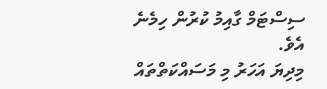ސިސްޓަމް ގާއިމު ކުރުން ހިމެނެ އެވެ.
މިދިޔަ އަހަރު މި މަސައްކަތްތައް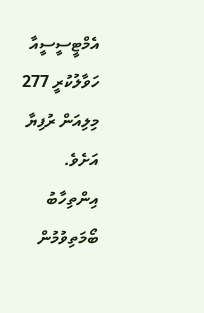އެމްޓީސީސީއާ ހަވާލުކުރީ 277 މިލިއަން ރުފިޔާ އަށެވެ.
އިންތިހާބު ބޯމަތިވުމުން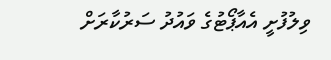ވިލުފުށީ އެއާޕޯޓުގެ ވައުދު ސަރުކާރަށް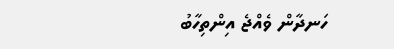ހަނދާން ވެއްޖެ އިންތިހާބު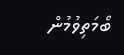ބޯމަތިވުމުން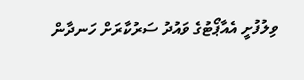ވިލުފުށީ އެއާޕޯޓުގެ ވައުދު ސަރުކާރަށް ހަނދާން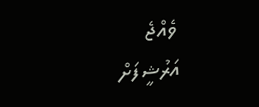ވެއްޖެ
އަރުޝީފަށް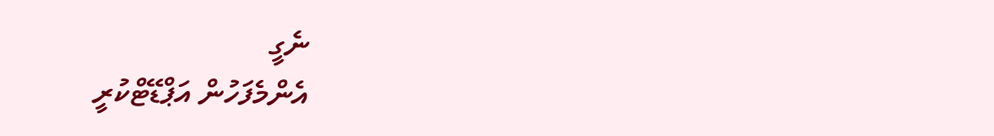ނެގީ
އެންމެފަހުން އަޕްޑޭޓްކުރީ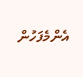އެންމެފަހުން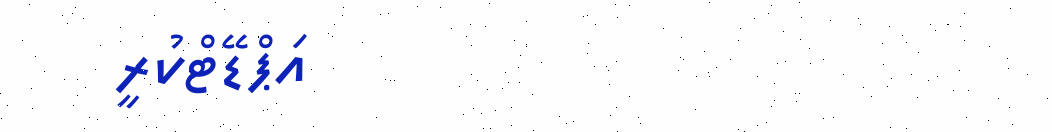އަޕްޑޭޓްކުރީ